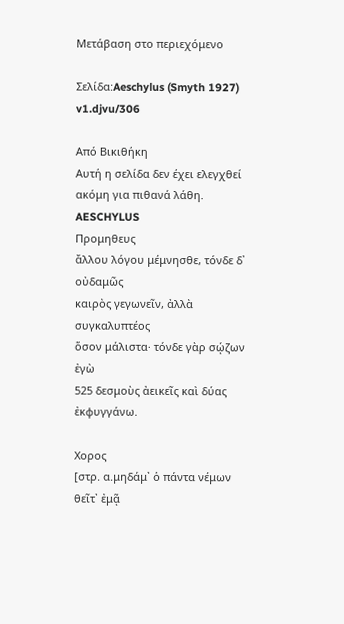Μετάβαση στο περιεχόμενο

Σελίδα:Aeschylus (Smyth 1927) v1.djvu/306

Από Βικιθήκη
Αυτή η σελίδα δεν έχει ελεγχθεί ακόμη για πιθανά λάθη.
AESCHYLUS
Προμηθευς
ἄλλου λόγου μέμνησθε, τόνδε δ᾽ οὐδαμῶς
καιρὸς γεγωνεῖν, ἀλλὰ συγκαλυπτέος
ὅσον μάλιστα· τόνδε γὰρ σῴζων ἐγὼ
525 δεσμοὺς ἀεικεῖς καὶ δύας ἐκφυγγάνω.

Χορος
[στρ. α.μηδάμ᾽ ὁ πάντα νέμων
θεῖτ᾽ ἐμᾷ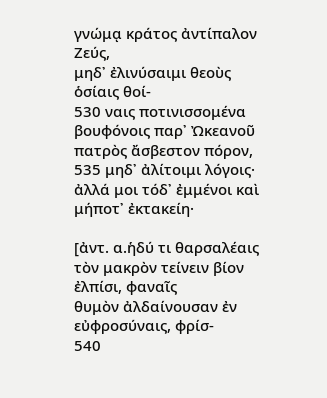γνώμᾳ κράτος ἀντίπαλον Ζεύς,
μηδ᾽ ἐλινύσαιμι θεοὺς ὁσίαις θοί-
530 ναις ποτινισσομένα
βουφόνοις παρ᾽ Ὠκεανοῦ πατρὸς ἄσβεστον πόρον,
535 μηδ᾽ ἀλίτοιμι λόγοις·
ἀλλά μοι τόδ᾽ ἐμμένοι καὶ μήποτ᾽ ἐκτακείη·

[ἀντ. α.ἡδύ τι θαρσαλέαις
τὸν μακρὸν τείνειν βίον ἐλπίσι, φαναῖς
θυμὸν ἀλδαίνουσαν ἐν εὐφροσύναις, φρίσ-
540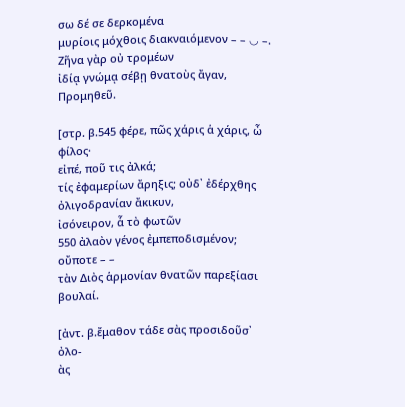σω δέ σε δερκομένα
μυρίοις μόχθοις διακναιόμενον – – ◡ –.
Ζῆνα γὰρ οὐ τρομέων
ἰδίᾳ γνώμᾳ σέβῃ θνατοὺς ἄγαν, Προμηθεῦ.

[στρ. β.545 φέρε, πῶς χάρις ἁ χάρις, ὦ φίλος·
εἰπέ, ποῦ τις ἀλκά;
τίς ἐφαμερίων ἄρηξις; οὐδ᾽ ἐδέρχθης
ὀλιγοδρανίαν ἄκικυν,
ἰσόνειρον, ἇ τὸ φωτῶν
550 ἀλαὸν γένος ἐμπεποδισμένον; οὔποτε – –
τὰν Διὸς ἁρμονίαν θνατῶν παρεξίασι βουλαί.

[ἀντ. β.ἔμαθον τάδε σὰς προσιδοῦσ᾽ ὀλο-
ὰς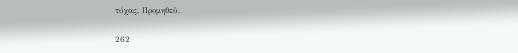τύχας, Προμηθεῦ.

262